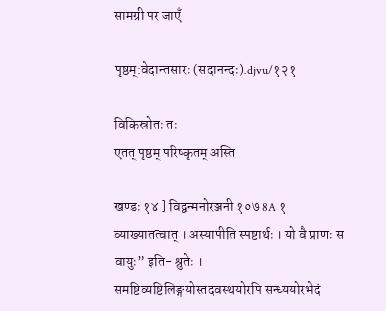सामग्री पर जाएँ

पृष्ठम्:वेदान्तसारः (सदानन्दः).djvu/१२१

विकिस्रोतः तः
एतत् पृष्ठम् परिष्कृतम् अस्ति

खण्डः १४ ] विद्वन्मनोरञ्जनी १०७ 8A १ व्याख्यातत्वात् । अस्यापीति स्पष्टार्थः । यो वै प्राणः स वायुः” इति- श्रुतेः । समष्टिव्यष्टिलिङ्गयोस्तदवस्थयोरपि सन्ध्ययोरभेदं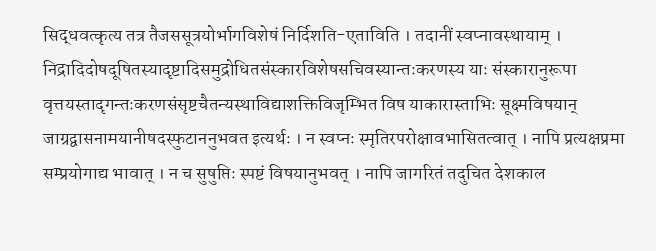सिद्धवत्कृत्य तत्र तैजससूत्रयोर्भागविशेषं निर्दिशति-एताविति । तदानीं स्वप्नावस्थायाम् । निद्रादिदोषदूषितस्यादृष्टादिसमुद्रोधितसंस्कारविशेषसचिवस्यान्तःकरणस्य याः संस्कारानुरूपा वृत्तयस्तादृगन्तःकरणसंसृष्टचैतन्यस्थाविद्याशक्तिविजृम्भित विष याकारास्ताभिः सूक्ष्मविषयान् जाग्रद्वासनामयानीषदस्फुटाननुभवत इत्यर्थः । न स्वप्नः स्मृतिरपरोक्षावभासितत्वात् । नापि प्रत्यक्षप्रमा सम्प्रयोगाद्य भावात् । न च सुषुप्तिः स्पष्टं विषयानुभवत् । नापि जागरितं तदुचित देशकाल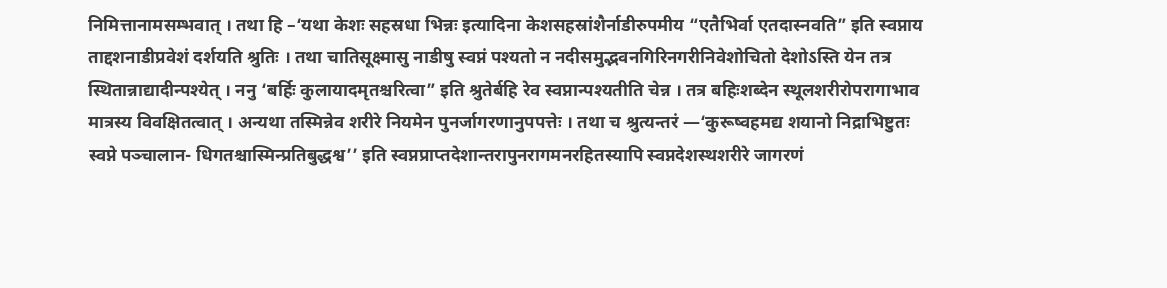निमित्तानामसम्भवात् । तथा हि –‘यथा केशः सहस्रधा भिन्नः इत्यादिना केशसहस्रांशैर्नाडीरुपमीय “एतैभिर्वा एतदास्नवति” इति स्वप्नाय ताद्दशनाडीप्रवेशं दर्शयति श्रुतिः । तथा चातिसूक्ष्मासु नाडीषु स्वप्नं पश्यतो न नदीसमुद्भवनगिरिनगरीनिवेशोचितो देशोऽस्ति येन तत्र स्थितान्नाद्यादीन्पश्येत् । ननु ‘बर्हिः कुलायादमृतश्चरित्वा” इति श्रुतेर्बहि रेव स्वप्नान्पश्यतीति चेन्न । तत्र बहिःशब्देन स्थूलशरीरोपरागाभाव मात्रस्य विवक्षितत्वात् । अन्यथा तस्मिन्नेव शरीरे नियमेन पुनर्जागरणानुपपत्तेः । तथा च श्रुत्यन्तरं —‘कुरूष्वहमद्य शयानो निद्राभिष्टुतः स्वप्ने पञ्चालान- धिगतश्चास्मिन्प्रतिबुद्धश्व’’ इति स्वप्नप्राप्तदेशान्तरापुनरागमनरहितस्यापि स्वप्नदेशस्थशरीरे जागरणं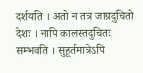दर्शयति । अतो न तत्र जाग्रदुचितो देशः । नापि कालस्तदुचितः सम्भवति । सुहूर्तमात्रेऽपि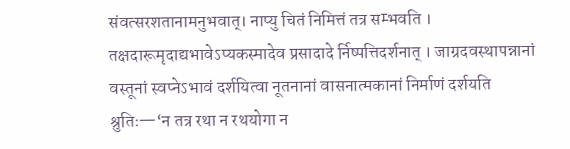संवत्सरशतानामनुभवात्। नाप्यु चितं निमित्तं तत्र सम्भवति । तक्षदारूमृदाद्यभावेऽप्यकस्मादेव प्रसादादे र्निष्पत्तिदर्शनात् । जाग्रदवस्थापन्नानां वस्तूनां स्वप्नेऽभावं दर्शयित्वा नूतनानां वासनात्मकानां निर्माणं दर्शयति श्रुतिः—‘न तत्र रथा न रथयोगा न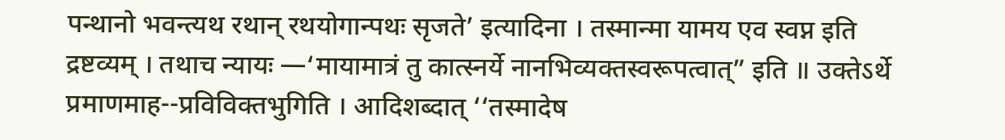पन्थानो भवन्त्यथ रथान् रथयोगान्पथः सृजते’ इत्यादिना । तस्मान्मा यामय एव स्वप्न इति द्रष्टव्यम् । तथाच न्यायः —‘मायामात्रं तु कात्स्नर्ये नानभिव्यक्तस्वरूपत्वात्” इति ॥ उक्तेऽर्थे प्रमाणमाह--प्रविविक्तभुगिति । आदिशब्दात् ‘‘तस्मादेष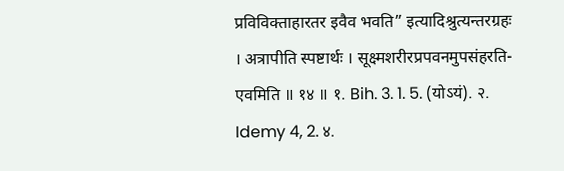प्रविविक्ताहारतर इवैव भवति” इत्यादिश्रुत्यन्तरग्रहः । अत्रापीति स्पष्टार्थः । सूक्ष्मशरीरप्रपवनमुपसंहरति-एवमिति ॥ १४ ॥ १. Bih. 3. 1. 5. (योऽयं). २. Idemy 4, 2. ४.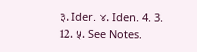३. Ider. ४. Iden. 4. 3. 12. ५. See Notes.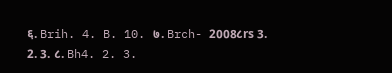६. Brih. 4. B. 10. ७. Brch- 2008८rs 3. 2. 3. ८. Bh4. 2. 3.